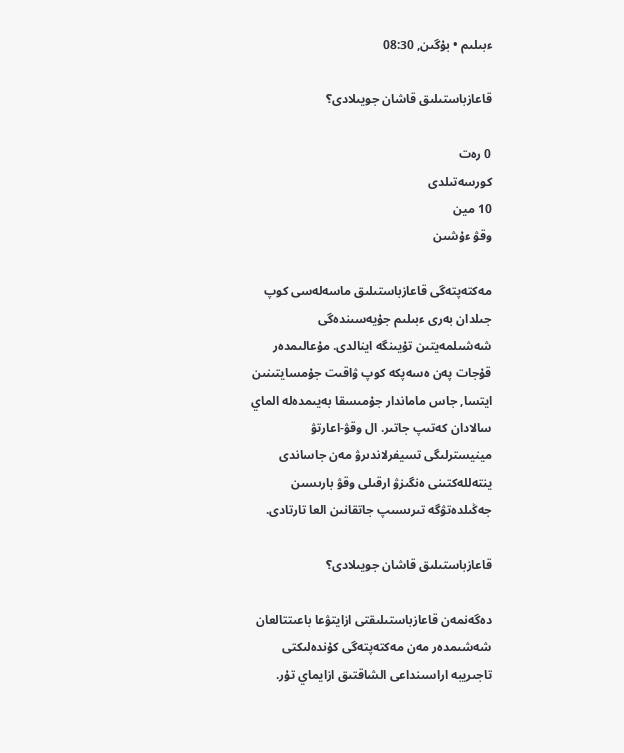ءبىلىم • بۇگىن, 08:30

قاعازباستىلىق قاشان جويىلادى؟

0 رەت
كورسەتىلدى
10 مين
وقۋ ءۇشىن

مەكتەپتەگى قاعازباستىلىق ماسەلەسى كوپ جىلدان بەرى ءبىلىم جۇيەسىندەگى شەشىلمەيتىن تۇيىنگە اينالدى. مۇعالىمدەر قۇجات پەن ەسەپكە كوپ ۋاقىت جۇمسايتىنىن ايتسا, جاس ماماندار جۇمىسقا بەيىمدەلە الماي سالادان كەتىپ جاتىر. ال وقۋ-اعارتۋ مينيسترلىگى تسيفرلاندىرۋ مەن جاساندى ينتەللەكتىنى ەنگىزۋ ارقىلى وقۋ بارىسىن جەڭىلدەتۋگە تىرىسىپ جاتقانىن العا تارتادى.

قاعازباستىلىق قاشان جويىلادى؟

دەگەنمەن قاعازباستىلىقتى ازايتۋعا باعىتتالعان شەشىمدەر مەن مەكتەپتەگى كۇندەلىكتى تاجىريبە اراسىنداعى الشاقتىق ازايماي تۇر.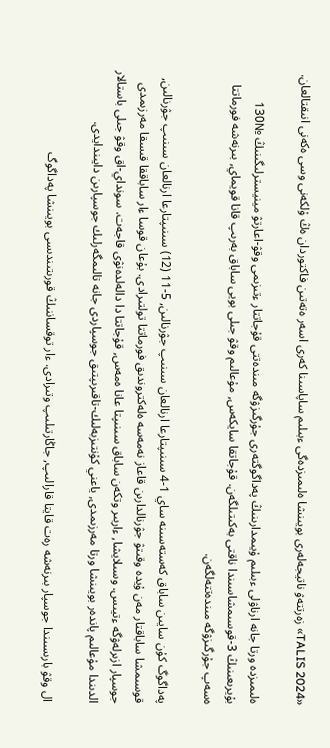«TALIS 2024» زەرتتەۋ ناتيجەلەرى بويىنشا ەلىمىزدەگى ءبىلىم ساپاسىنا كەرى اسەر ەتەتىن فاكتوردان ەڭ ۇلكەنى وسى ەكەنى انىقتالعان.

ەلىمىزدە ورتا جانە ارناۋلى ءبىلىم ۇيىمدارىنىڭ پەداگوگتەرى جۇرگىزۋگە مىندەتتى قۇجاتتار ءتىزىمى وقۋ-اعارتۋ مينيسترلىگىنىڭ №130 بۇيرىعىنىڭ 3-قوسىمشاسىندا ناقتى بەكىتىلگەن. قۇجاتقا سايكەس, مۇعالىم وقۋ جىلى بويى ساباق بەرىپ قانا قويماي, بىرنەشە فورماتتا ەسەپ جۇرگىزۋگە مىندەتتەلگەن.

پەداگوگ كۇن سايىن ساباق كەستەسىنە ساي 1-4 سىنىپتارعا ارنالعان سىنىپ جۋرنالىن, 5-11 (12) سىنىپتارعا ارنالعان سىنىپ جۋرنالىن, قوسىمشا ساباقتار مەن ۇيدە وقىتۋ جۋرنالدارىن قاعاز نەمەسە ەلەكتروندىق فورماتتا تولتىرادى. بۇعان قوسا ءار ساباققا قىسقا مەرزىمدى جوسپار ازىرلەۋگە ءتيىس. وسىلايشا, ءاربىر وتكەن ساباق سىنىپتا عانا ەمەس, قۇجاتتا دا دالەلدەنۋى قاجەت. سونداي-اق وقۋ جىلى باستالار الدىندا مۇعالىم پاندەر بويىنشا ورتا مەرزىمدى, ياعني كۇنتىزبەلىك-تاقىرىپتىق جوسپاردى جانە تالىمگەرلىك جوسپارىن دايىندايدى.

ال وقۋ بارىسىندا جوسپار بىرنەشە رەت قايتا قارالىپ, جاڭارتىلىپ وتىرادى. ءار توقساننىڭ قورىتىندىسى بويىنشا پەداگوگ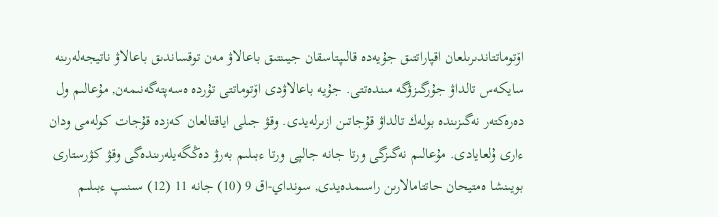اۆتوماتتاندىرىلعان اقپاراتتىق جۇيەدە قالىپتاسقان جيىنتىق باعالاۋ مەن توقساندىق باعالاۋ ناتيجەلەرىنە سايكەس تالداۋ جۇرگىزۋگە مىندەتتى. جۇيە باعالاۋدى اۆتوماتتى تۇردە ەسەپتەگەنىمەن, مۇعالىم ول دەرەكتەر نەگىزىندە بولەك تالداۋ قۇجاتىن ازىرلەيدى. وقۋ جىلى اياقتالعان كەزدە قۇجات كولەمى ودان ءارى ۇلعايادى. مۇعالىم نەگىزگى ورتا جانە جالپى ورتا ءبىلىم بەرۋ دەڭگەيلەرىندەگى وقۋ كۋرستارى بويىنشا ەمتيحان حاتتامالارىن راسىمدەيدى, سونداي-اق 9 (10) جانە 11 (12) سىنىپ ءبىلىم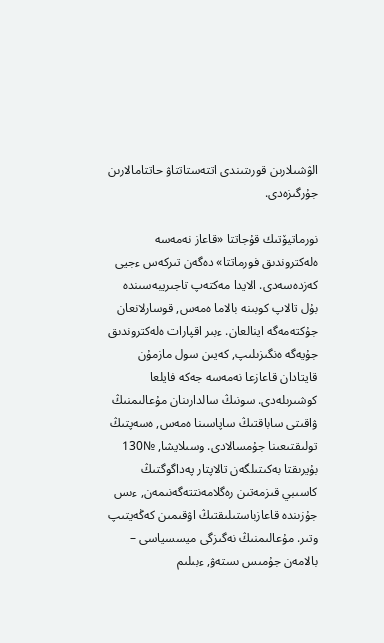الۋشىلارىن قورىتىندى اتتەستاتتاۋ حاتتامالارىن جۇرگىزەدى.

نورماتيۆتىك قۇجاتتا «قاعاز نەمەسە ەلەكتروندىق فورماتتا» دەگەن تىركەس ءجيى كەزدەسەدى. الايدا مەكتەپ تاجىريبەسىندە بۇل تالاپ كوبىنە بالاما ەمەس, قوسارلانعان جۇكتەمەگە اينالعان. ءبىر اقپارات ەلەكتروندىق جۇيەگە ەنگىزىلىپ, كەيىن سول مازمۇن قايتادان قاعازعا نەمەسە جەكە فايلعا كوشىرىلەدى. سونىڭ سالدارىنان مۇعالىمنىڭ ۋاقىتى ساباقتىڭ ساپاسىنا ەمەس, ەسەپتىڭ تولىقتىعىنا جۇمسالادى. وسىلايشا, №130 بۇيرىقتا بەكىتىلگەن تالاپتار پەداگوگتىڭ كاسىبي قىزمەتىن رەگلامەنتتەگەنىمەن, ءىس جۇزىندە قاعازباستىلىقتىڭ اۋقىمىن كەڭەيتىپ وتىر. مۇعالىمنىڭ نەگىزگى ميسسياسى – بالامەن جۇمىس ىستەۋ, ءبىلىم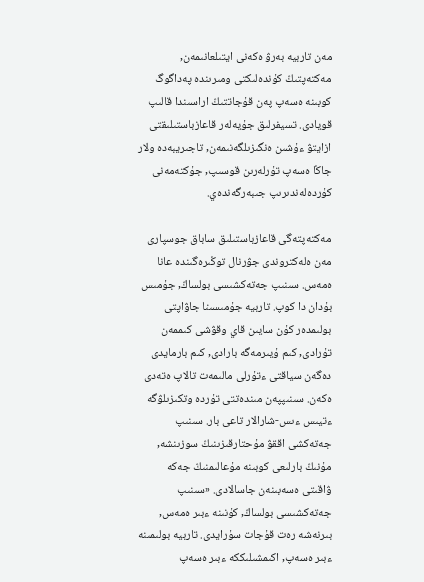مەن تاربيە بەرۋ ەكەنى ايتىلعانىمەن, مەكتەپتىڭ كۇندەلىكتى ومىرىندە پەداگوگ كوبىنە ەسەپ پەن قۇجاتتىڭ اراسىندا قالىپ قويادى. تسيفرلىق جۇيەلەر قاعازباستىلىقتى ازايتۋ ءۇشىن ەنگىزىلگەنىمەن, تاجىريبەدە ولار جاڭا ەسەپ تۇرلەرىن قوسىپ, جۇكتەمەنى كۇردەلەندىرىپ جىبەرگەندەي.

مەكتەپتەگى قاعازباستىلىق ساباق جوسپارى مەن ەلەكتروندى جۋرنال توڭىرەگىندە عانا ەمەس. سىنىپ جەتەكشىسى بولساڭ, جۇمىس بۇدان دا كوپ. تاربيە جۇمىسىنا جاۋاپتى بولىمدەر كۇن سايىن قاي وقۋشى كىممەن تۇرادى, كىم ۇيىرمەگە بارادى, كىم بارمايدى دەگەن سياقتى ءتۇرلى مالىمەت تالاپ ەتەدى ەكەن. سىنىپپەن مىندەتتى تۇردە وتكىزىلۋگە ءتيىس ءىس-شارالار تاعى بار. سىنىپ جەتەكشى اققۋ مۇحتارقىزىنىڭ سوزىنشە, مۇنىڭ بارلىعى كوبىنە مۇعالىمنىڭ جەكە ۋاقىتى ەسەبىنەن جاسالادى. «سىنىپ جەتەكشىسى بولساڭ, كۇنىنە ءبىر ەمەس, بىرنەشە رەت قۇجات سۇرايدى. تاربيە بولىمىنە ءبىر ەسەپ, اكىمشىلىككە ءبىر ەسەپ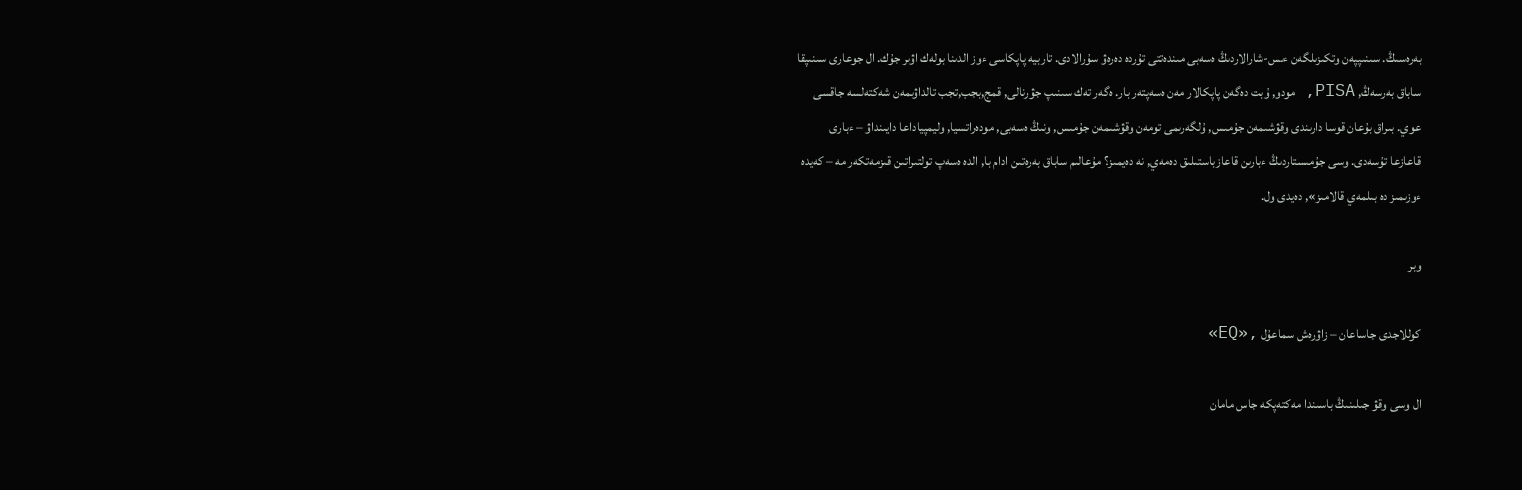بەرەسىڭ. سىنىپپەن وتكىزىلگەن ءىس-شارالاردىڭ ەسەبى مىندەتتى تۇردە دەرەۋ سۇرالادى. تاربيە پاپكاسى ءوز الدىنا بولەك اۋىر جۇك. ال جوعارى سىنىپقا ساباق بەرسەڭ, PISA, مودو, ۇبت دەگەن پاپكالار مەن ەسەپتەر بار. ەگەر تەك سىنىپ جۋرنالى, قمج,بجب,تجب تالداۋىمەن شەكتەلسە جاقسى عوي. بىراق بۇعان قوسا دارىندى وقۋشىمەن جۇمىس, ۇلگەرىمى تومەن وقۋشىمەن جۇمىس, ونىڭ ەسەبى, مودەراتسيا, وليمپياداعا دايىنداۋ – ءبارى قاعازعا تۇسەدى. وسى جۇمىستاردىڭ ءبارىن قاعازباستىلىق دەمەي, نە دەيمىز؟ مۇعالىم ساباق بەرەتىن ادام با, الدە ەسەپ تولتىراتىن قىزمەتكەر مە – كەيدە ءوزىمىز دە بىلمەي قالامىز», دەيدى ول.

وبر

كوللاجدى جاساعان – زاۋرەش سماعۇل ,«EQ»

ال وسى وقۋ جىلىنىڭ باسىندا مەكتەپكە جاس مامان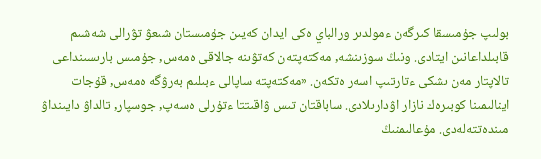بولىپ جۇمىسقا كىرگەن ءمولدىر ورالباي ەكى ايدان كەيىن جۇمىستان شىعۋ تۋرالى شەشىم قابىلداعانىن ايتادى. ونىڭ سوزىنشە, مەكتەپتەن كەتۋىنە جالاقى ەمەس, جۇمىس بارىسىنداعى تالاپتار مەن ىشكى ءتارتىپ اسەر ەتكەن. «مەكتەپتە ساپالى ءبىلىم بەرۋگە ەمەس, قۇجات اينالىمىنا كوبىرەك نازار اۋدارىلادى. ساباقتان تىس ۋاقىتتا ءتۇرلى ەسەپ, جوسپار, تالداۋ دايىنداۋ مىندەتتەلەدى. مۇعالىمنىڭ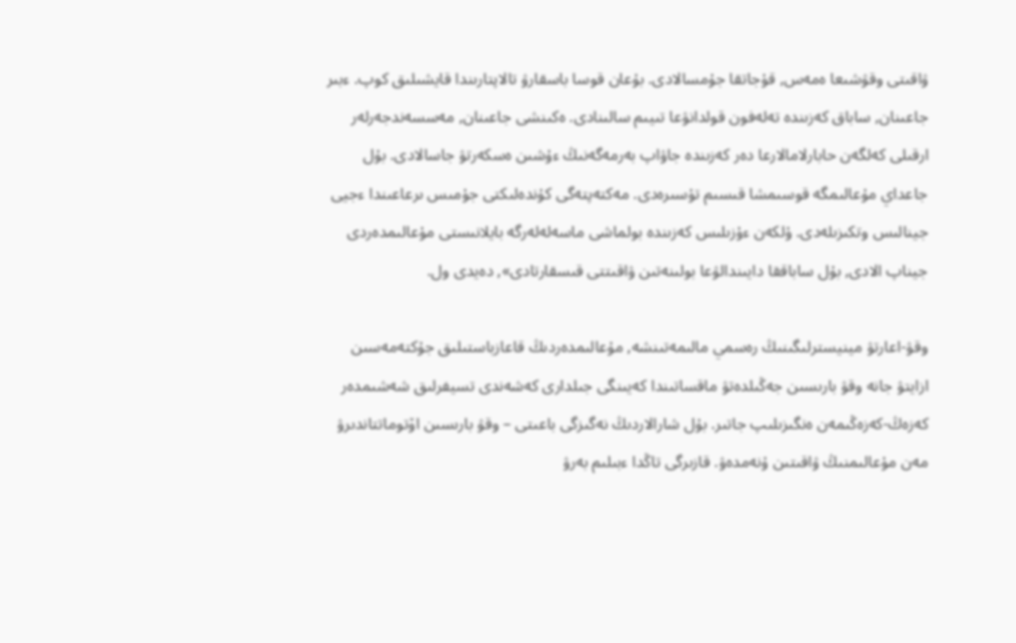ۋاقىتى وقۋشىعا ەمەس, قۇجاتقا جۇمسالادى. بۇعان قوسا باسقارۋ تالاپتارىندا قايشىلىق كوپ. ءبىر جاعىنان, ساباق كەزىندە تەلەفون قولدانۋعا تىيىم سالىنادى. ەكىنشى جاعىنان, مەسسەندجەرلەر ارقىلى كەلگەن حابارلامالارعا دەر كەزىندە جاۋاپ بەرمەگەنىڭ ءۇشىن ەسكەرتۋ جاسالادى. بۇل جاعداي مۇعالىمگە قوسىمشا قىسىم تۇسىرەدى. مەكتەپتەگى كۇندەلىكتى جۇمىس ىرعاعىندا ءجيى جينالىس وتكىزىلەدى. ۇلكەن ءۇزىلىس كەزىندە بولماشى ماسەلەلەرگە بايلانىستى مۇعالىمدەردى جيناپ الادى, بۇل ساباققا دايىندالۋعا بولىنەتىن ۋاقىتتى قىسقارتادى», دەيدى ول.

وقۋ-اعارتۋ مينيسترلىگىنىڭ رەسمي مالىمەتىنشە, مۇعالىمدەردىڭ قاعازباستىلىق جۇكتەمەسىن ازايتۋ جانە وقۋ بارىسىن جەڭىلدەتۋ ماقساتىندا كەيىنگى جىلدارى كەشەندى تسيفرلىق شەشىمدەر كەزەڭ-كەزەڭىمەن ەنگىزىلىپ جاتىر. بۇل شارالاردىڭ نەگىزگى باعىتى – وقۋ بارىسىن اۆتوماتتاندىرۋ مەن مۇعالىمنىڭ ۋاقىتىن ۇنەمدەۋ. قازىرگى تاڭدا ءبىلىم بەرۋ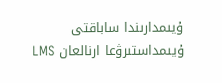ۇيىمدارىندا ساباقتى ۇيىمداستىرۋعا ارنالعان LMS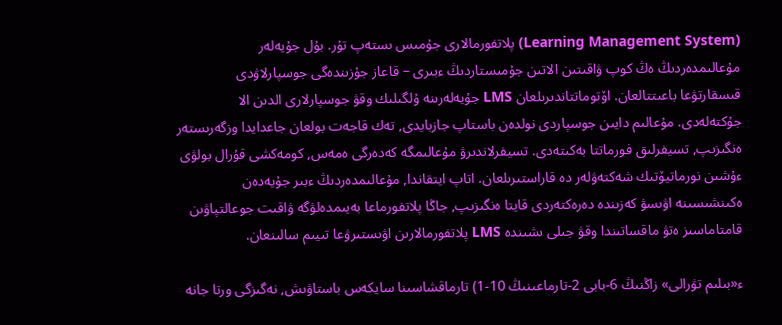(Learning Management System) پلاتفورمالارى جۇمىس ىستەپ تۇر. بۇل جۇيەلەر مۇعالىمدەردىڭ ەڭ كوپ ۋاقىتىن الاتىن جۇمىستاردىڭ ءبىرى – قاعاز جۇزىندەگى جوسپارلاۋدى قىسقارتۋعا باعىتتالعان. اۆتوماتتاندىرىلعان LMS جۇيەلەرىنە ۇلگىلىك وقۋ جوسپارلارى الدىن الا جۇكتەلەدى. مۇعالىم دايىن جوسپاردى نولدەن باستاپ جازبايدى, تەك قاجەت بولعان جاعدايدا وزگەرىستەر ەنگىزىپ, تسيفرلىق فورماتتا بەكىتەدى. تسيفرلاندىرۋ مۇعالىمگە كەدەرگى ەمەس, كومەكشى قۇرال بولۋى ءۇشىن نورماتيۆتىك شەكتەۋلەر دە قاراستىرىلعان. اتاپ ايتقاندا, مۇعالىمدەردىڭ ءبىر جۇيەدەن ەكىنشىسىنە اۋىسۋ كەزىندە دەرەكتەردى قايتا ەنگىزىپ, جاڭا پلاتفورماعا بەيىمدەلۋگە ۋاقىت جوعالتپاۋىن قامتاماسىز ەتۋ ماقساتىندا وقۋ جىلى ىشىندە LMS پلاتفورمالارىن اۋىستىرۋعا تىيىم سالىنعان.

ء«بىلىم تۋرالى» زاڭنىڭ 6-بابى 2-تارماعىنىڭ 10-1) تارماقشاسىنا سايكەس باستاۋىش, نەگىزگى ورتا جانە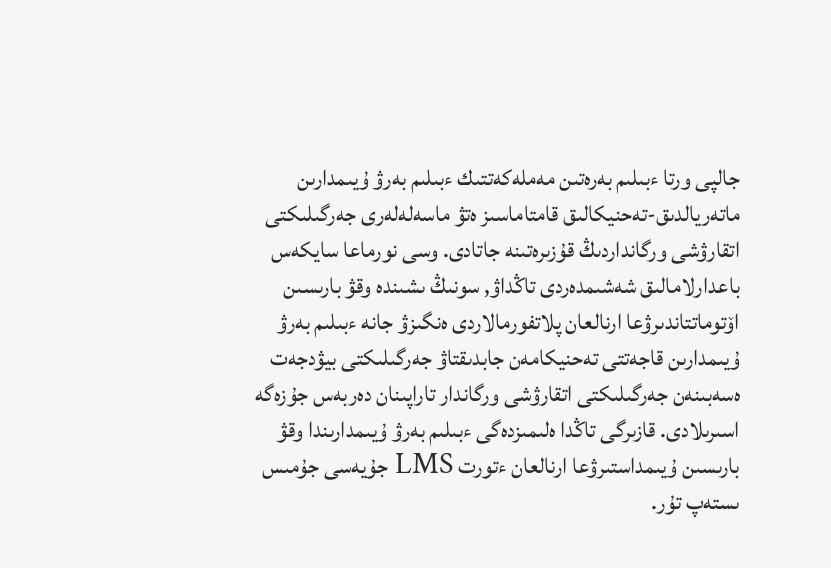جالپى ورتا ءبىلىم بەرەتىن مەملەكەتتىك ءبىلىم بەرۋ ۇيىمدارىن ماتەريالدىق-تەحنيكالىق قامتاماسىز ەتۋ ماسەلەلەرى جەرگىلىكتى اتقارۋشى ورگانداردىڭ قۇزىرەتىنە جاتادى. وسى نورماعا سايكەس باعدارلامالىق شەشىمدەردى تاڭداۋ, سونىڭ ىشىندە وقۋ بارىسىن اۆتوماتتاندىرۋعا ارنالعان پلاتفورمالاردى ەنگىزۋ جانە ءبىلىم بەرۋ ۇيىمدارىن قاجەتتى تەحنيكامەن جابدىقتاۋ جەرگىلىكتى بيۋدجەت ەسەبىنەن جەرگىلىكتى اتقارۋشى ورگاندار تاراپىنان دەربەس جۇزەگە اسىرىلادى. قازىرگى تاڭدا ەلىمىزدەگى ءبىلىم بەرۋ ۇيىمدارىندا وقۋ بارىسىن ۇيىمداستىرۋعا ارنالعان ءتورت LMS جۇيەسى جۇمىس ىستەپ تۇر.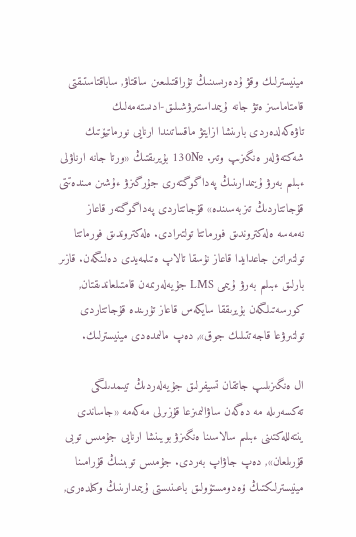مينيسترلىك وقۋ ۇدەرىسىنىڭ تۇراقتىلىعىن ساقتاۋ, ساباقتاستىقتى قامتاماسىز ەتۋ جانە ۇيىمداستىرۋشىلىق-ادىستەمەلىك تاۋەكەلدەردى بارىنشا ازايتۋ ماقساتىندا ارنايى نورماتيۆتىك شەكتەۋلەر ەنگىزىپ وتىر. №130 بۇيرىقتىڭ «ورتا جانە ارناۋلى ءبىلىم بەرۋ ۇيىمدارىنىڭ پەداگوگتەرى جۇرگىزۋ ءۇشىن مىندەتتى قۇجاتتاردىڭ تىزبەسىندە» قۇجاتتاردى پەداگوگتەر قاعاز نەمەسە ەلەكتروندىق فورماتتا تولتىرادى. ەلەكتروندىق فورماتتا تولتىراتىن جاعدايدا قاعاز نۇسقا تالاپ ەتىلمەيدى دەلىنگەن. قازىر بارلىق ءبىلىم بەرۋ ۇيىمى LMS جۇيەلەرىمەن قامتىلعاندىقتان, كورسەتىلگەن بۇيرىققا سايكەس قاعاز تۇرىندە قۇجاتتاردى تولتىرۋعا قاجەتتىلىك جوق», دەپ مالىمدەدى مينيسترلىك.

ال ەنگىزىلىپ جاتقان تسيفرلىق جۇيەلەردىڭ تيىمدىلىگى تەكسەرىلە مە دەگەن ساۋالىمىزعا قۇزىرلى مەكەمە «جاساندى ينتەللەكتىنى ءبىلىم سالاسىنا ەنگىزۋ بويىنشا ارنايى جۇمىس توبى قۇرىلعان», دەپ جاۋاپ بەردى. جۇمىس توبىنىڭ قۇرامىنا مينيسترلىكتىڭ ۆەدومستۆولىق باعىنىستى ۇيىمدارىنىڭ وكىلدەرى,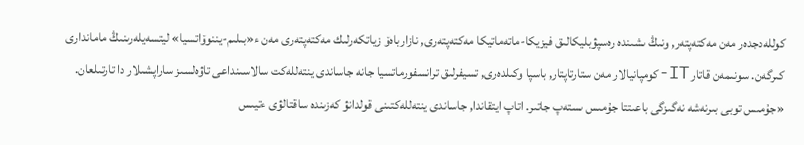كوللەدجدەر مەن مەكتەپتەر, ونىڭ ىشىندە رەسپۋبليكالىق فيزيكا-ماتەماتيكا مەكتەپتەرى, نازارباەۆ زياتكەرلىك مەكتەپتەرى مەن ء«بىلىم-يننوۆاتسيا» ليتسەيلەرىنىڭ ماماندارى كىرگەن. سونىمەن قاتار IT-كومپانيالار مەن ستارتاپتار, باسپا وكىلدەرى, تسيفرلىق ترانسفورماتسيا جانە جاساندى ينتەللەكت سالاسىنداعى تاۋەلسىز ساراپشىلار دا تارتىلعان. «جۇمىس توبى بىرنەشە نەگىزگى باعىتتا جۇمىس ىستەپ جاتىر. اتاپ ايتقاندا, جاساندى ينتەللەكتىنى قولدانۋ كەزىندە ساقتالۋى ءتيىس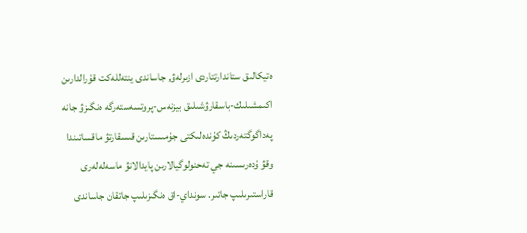ەتيكالىق ستاندارتتاردى ازىرلەۋ, جاساندى ينتەللەكت قۇرالدارىن اكىمشىلىك-باسقارۋشىلىق بيزنەس-پروتسەستەرگە ەنگىزۋ جانە پەداگوگتەردىڭ كۇندەلىكتى جۇمىستارىن قىسقارتۋ ماقساتىندا وقۋ ۇدەرىسىنە جي تەحنولوگيالارىن پايدالانۋ ماسەلەلەرى قاراستىرىلىپ جاتىر. سونداي-اق ەنگىزىلىپ جاتقان جاساندى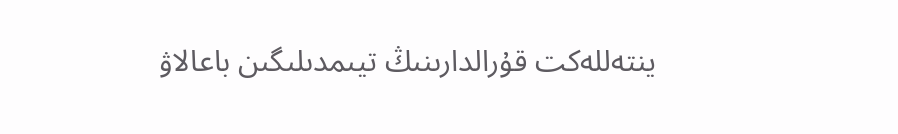ينتەللەكت قۇرالدارىنىڭ تيىمدىلىگىن باعالاۋ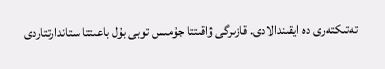تەتىكتەرى دە ايقىندالادى. قازىرگى ۋاقىتتا جۇمىس توبى بۇل باعىتتا ستاندارتتاردى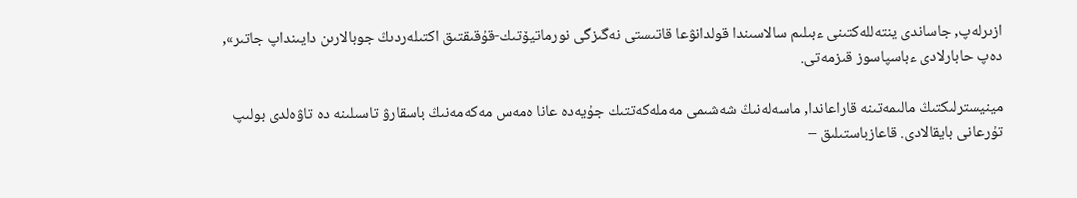ازىرلەپ, جاساندى ينتەللەكتىنى ءبىلىم سالاسىندا قولدانۋعا قاتىستى نەگىزگى نورماتيۆتىك-قۇقىقتىق اكتىلەردىڭ جوبالارىن دايىنداپ جاتىر», دەپ حابارلادى ءباسپاسوز قىزمەتى.

مينيسترلىكتىڭ مالىمەتىنە قاراعاندا, ماسەلەنىڭ شەشىمى مەملەكەتتىك جۇيەدە عانا ەمەس مەكەمەنىڭ باسقارۋ تاسىلىنە دە تاۋەلدى بولىپ تۇرعانى بايقالادى. قاعازباستىلىق –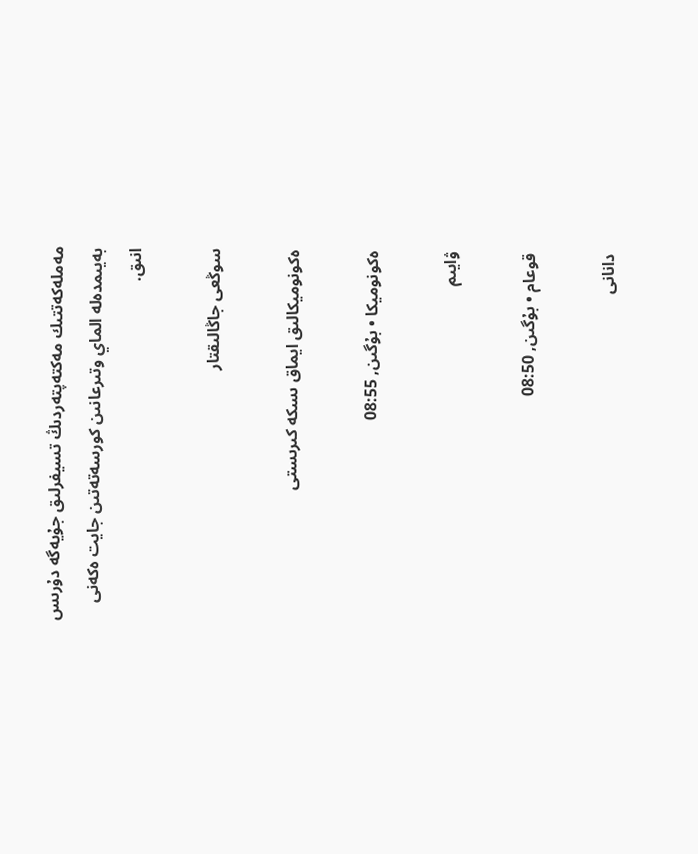مەملەكەتتىك مەكتەپتەردىڭ تسيفرلىق جۇيەگە دۇرىس بەيىمدەلە الماي وتىرعانىن كورسەتەتىن جايت ەكەنى انىق.

سوڭعى جاڭالىقتار

ەكونوميكالىق ايماق ىسكە كىرىستى

ەكونوميكا • بۇگىن, 08:55

ۋايىم

قوعام • بۇگىن, 08:50

دانانى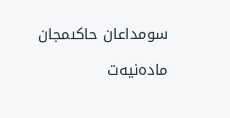سومداعان حاكىمجان

مادەنيەت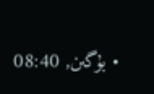• بۇگىن, 08:40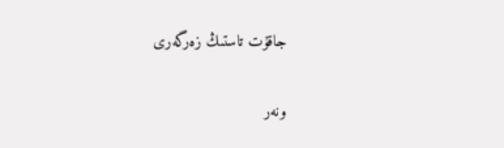جاقۇت تاستىڭ زەرگەرى

ونەر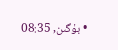• بۇگىن, 08:35